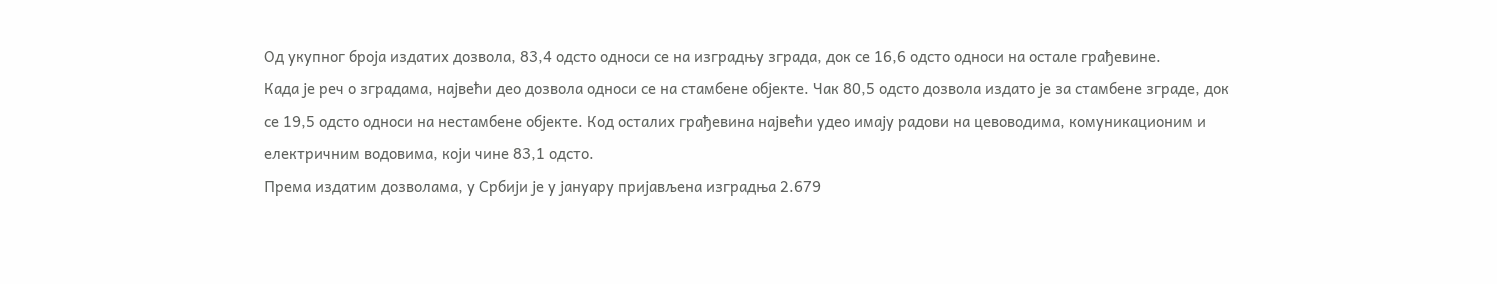Од укупног броја издатих дозвола, 83,4 одсто односи се на изградњу зграда, док се 16,6 одсто односи на остале грађевине.
Када је реч о зградама, највећи део дозвола односи се на стамбене објекте. Чак 80,5 одсто дозвола издато је за стамбене зграде, док се 19,5 одсто односи на нестамбене објекте. Код осталих грађевина највећи удео имају радови на цевоводима, комуникационим и електричним водовима, који чине 83,1 одсто.
Према издатим дозволама, у Србији је у јануару пријављена изградња 2.679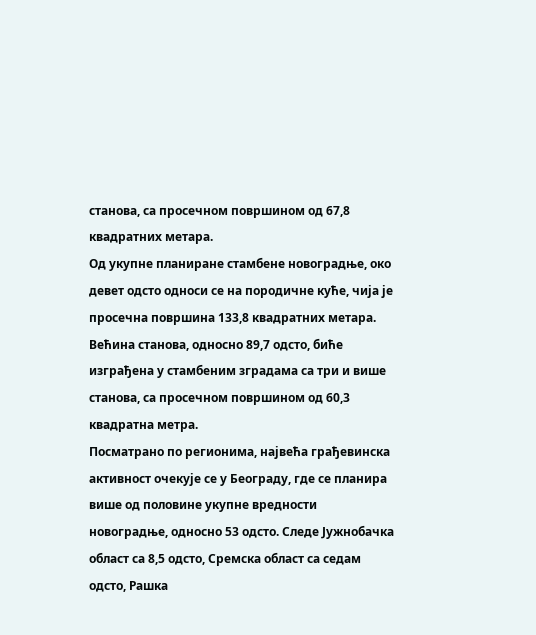станова, са просечном површином од 67,8 квадратних метара.
Од укупне планиране стамбене новоградње, око девет одсто односи се на породичне куће, чија је просечна површина 133,8 квадратних метара. Већина станова, односно 89,7 одсто, биће изграђена у стамбеним зградама са три и више станова, са просечном површином од 60,3 квадратна метра.
Посматрано по регионима, највећа грађевинска активност очекује се у Београду, где се планира више од половине укупне вредности новоградње, односно 53 одсто. Следе Јужнобачка област са 8,5 одсто, Сремска област са седам одсто, Рашка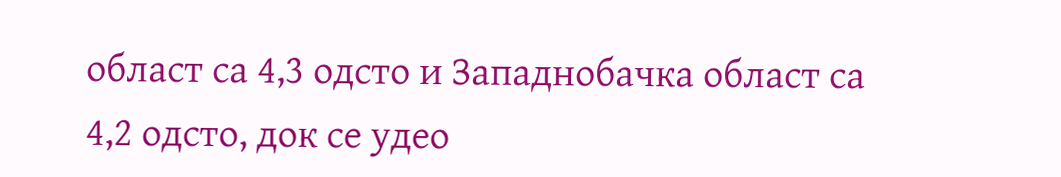област са 4,3 одсто и Западнобачка област са 4,2 одсто, док се удео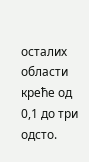осталих области креће од 0,1 до три одсто.